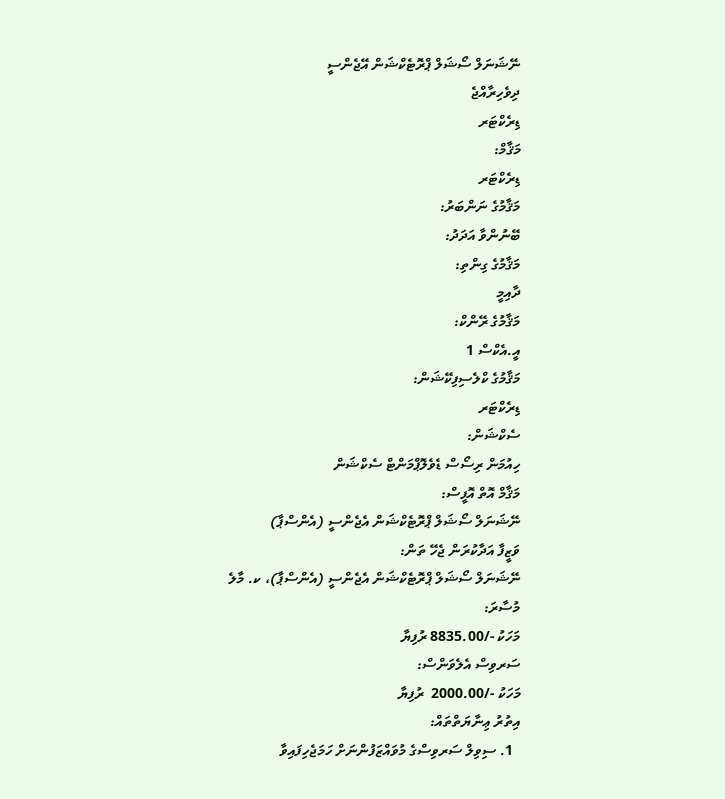ނޭޝަނަލް ސޯޝަލް ޕްރޮޓެކްޝަން އޭޖެންސީ
ދިވެހިރާއްޖެ
ޑިރެކްޓަރ
މަޤާމް:
ޑިރެކްޓަރ
މަޤާމުގެ ނަންބަރު:
ބޭނުންވާ އަދަދު:
މަޤާމުގެ ގިންތި:
ދާއިމީ
މަޤާމުގެ ރޭންކް:
އީ.އެކްސް 1
މަޤާމުގެ ކްލެސިފިކޭޝަން:
ޑިރެކްޓަރ
ސެކްޝަން:
ހިއުމަން ރިސޯސް ޑެވެލޮޕްމަންޓް ސެކްޝަން
މަޤާމް އޮތް އޮފީސް:
ނޭޝަނަލް ސޯޝަލް ޕްރޮޓެކްޝަން އެޖެންސީ (އެންސްޕާ)
ވަޒީފާ އަދާކުރަން ޖެހޭ ތަން:
ނޭޝަނަލް ސޯޝަލް ޕްރޮޓެކްޝަން އެޖެންސީ (އެންސްޕާ)، ކ. މާލެ
މުސާރަ:
މަހަކު -/8835.00 ރުފިޔާ
ސަރވިސް އެލެވަންސް:
މަހަކު -/2000.00  ރުފިޔާ
އިތުރު ޢިނާޔަތްތައް:
  1. ސިވިލް ސަރވިސްގެ މުވައްޒަފުންނަށް ހަމަޖެހިފައިވާ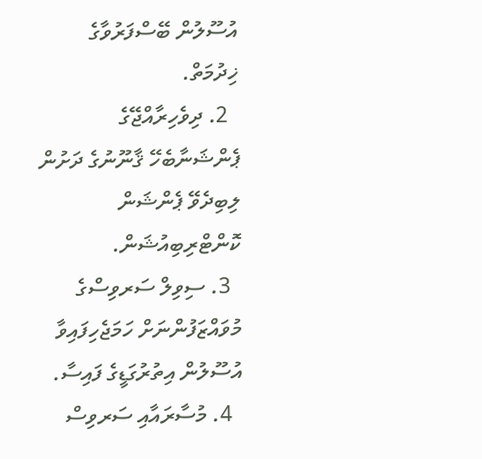އުސޫލުން ބޭސްފަރުވާގެ ޚިދުމަތް.
  2. ދިވެހިރާއްޖޭގެ ޕެންޝަނާބެހޭ ޤާނޫނުގެ ދަށުން ލިބިދެވޭ ޕެންޝަން ކޮންޓްރިބިއުޝަން.
  3. ސިވިލް ސަރވިސްގެ މުވައްޒަފުންނަށް ހަމަޖެހިފައިވާ އުސޫލުން އިތުރުގަޑީގެ ފައިސާ.
  4. މުސާރައާއި ސަރވިސް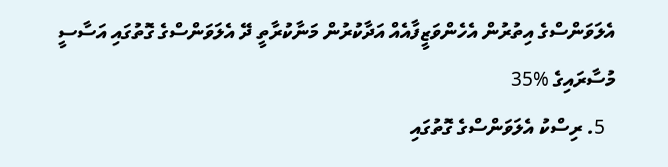އެލަވަންސްގެ އިތުރުން އެހެންވަޒީފާއެއް އަދާކުރުން މަނާކުރާތީ ދޭ އެލަވަންސްގެ ގޮތުގައި އަސާސީ މުސާރައިގެ %35
  5. ރިސްކު އެލަވަންސްގެ ގޮތުގައި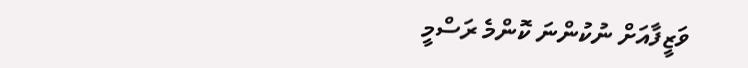ވަޒީފާއަށް ނުކުންނަ ކޮންމެ ރަސްމީ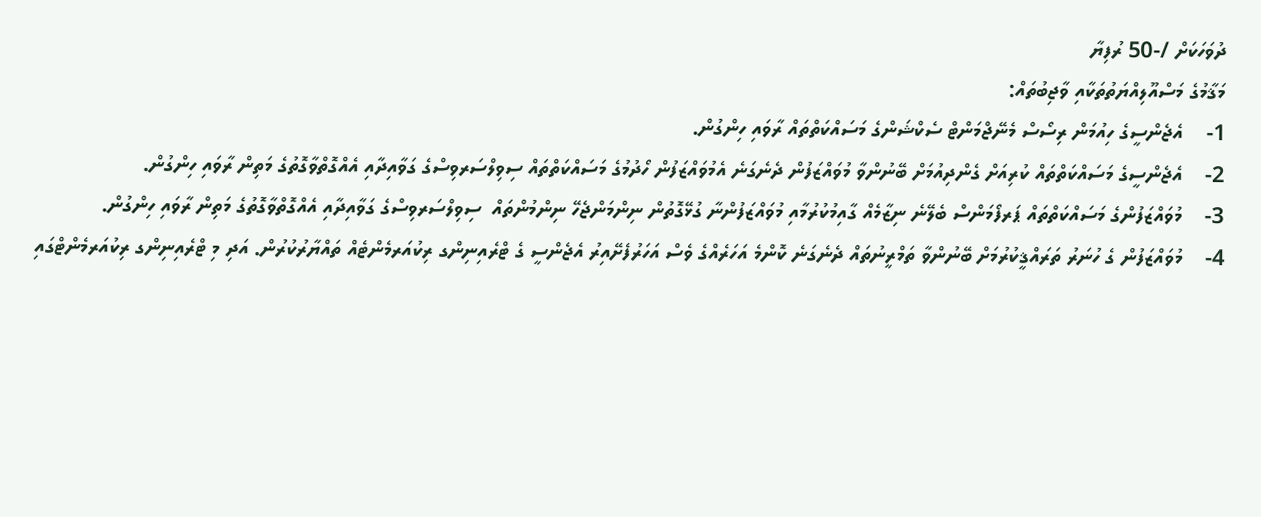ދުވަހަކަށް /-50 ރުފިޔާ
މަޤާމުގެ މަސްއޫލިއްޔަތުތަކާއި ވާޖިބުތައް:
1-    އެޖެންސީގެ ހިއުމަން ރިސޯސް މެނޭޖްމަންޓް ސެކްޝަންގެ މަސައްކަތްތައް ރާވައި ހިންގުން.
2-    އެޖެންސީގެ މަސައްކަތްތައް ކުރިއަށް ގެންދިއުމަށް ބޭނުންވާ މުވައްޒަފުން ދެނެގަނެ އެމުވައްޒަފުން ހޯދުމުގެ މަސައްކަތްތައް ސިވިލްސަރވިސްގެ ގަވާއިދާއި އެއްގޮތްވާގޮތުގެ މަތިން ރާވައި ހިންގުން.
3-    މުވައްޒަފުންގެ މަސައްކަތްތައް ޕަރފޯމަންސް ބެލޭނެ ނިޒާމެއް ގާއިމުކުރުމާއި މުވައްޒަފުންނާ ގުޅޭގޮތުން ނިންމަންޖެހޭ ނިންމުންތައް  ސިވިލްސަރވިސްގެ ގަވާއިދާއި އެއްގޮތްވާގޮތުގެ މަތިން ރާވައި ހިންގުން.
4-    މުވައްޒަފުން ގެ ހުނަރު ތަރައްޤީކުރުމަށް ބޭނުންވާ ތަމްރީނުތައް ދެނެގަނެ ކޮންމެ އަހަރެއްގެ ވެސް އަހަރުފެށޭއިރު އެޖެންސީ ގެ ޓްރެއިނިންގ ރިކުއަރމެންޓެއް ތައްޔާރުކުރުން. އަދި މި ޓްރެއިނިންގ ރިކުއަރމެންޓްގައި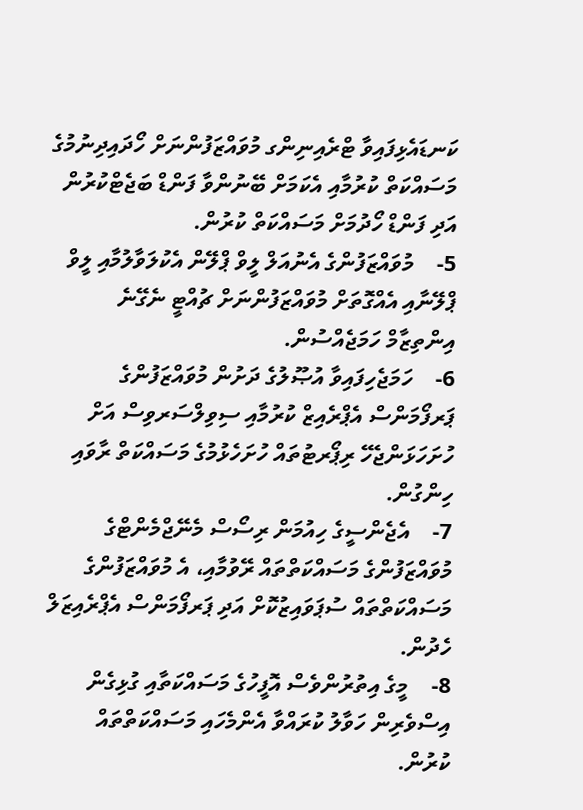ކަނޑައެޅިފައިވާ ޓްރެއިނިންގ މުވައްޒަފުންނަށް ހޯދައިދިނުމުގެ މަސައްކަތް ކުރުމާއި އެކަމަށް ބޭނުންވާ ފަންޑް ބަޖެޓްކުރުން އަދި ފަންޑް ހޯދުމަށް މަސައްކަތް ކުރުން.
5-    މުވައްޒަފުންގެ އެނުއަލް ލީވް ޕްލޭން އެކުލަވާލުމާއި ލީވް ޕްލޭނާއި އެއްގޮތަށް މުވައްޒަފުންނަށް ޗުއްޓީ ނެގޭނެ އިންތިޒާމް ހަމަޖެއްސުން.
6-    ހަމަޖެހިފައިވާ އުޞޫލުގެ ދަށުން މުވައްޒަފުންގެ ޕަރފޯމަންސް އެޕްރެއިޒް ކުރުމާއި ސިވިލްސަރވިސް އަށް ހުށަހަޅަންޖެހޭ ރިޕޯރޓުތައް ހުށަހެޅުމުގެ މަސައްކަތް ރާވައި ހިންގުން.
7-    އެޖެންސީގެ ހިއުމަން ރިސޯސް މެނޭޖްމެންޓްގެ މުވައްޒަފުންގެ މަސައްކަތްތައް ރޭވުމާއި، އެ މުވައްޒަފުންގެ މަސައްކަތްތައް ސުޕަވައިޒުކޮށް އަދި ޕަރފޯމަންސް އެޕްރެއިޒަލް ހެދުން.
8-    މީގެ އިތުރުންވެސް އޮފީހުގެ މަސައްކަތާއި ގުޅިގެން އިސްވެރިން ހަވާލު ކުރައްވާ އެންމެހައި މަސައްކަތްތައް ކުރުން.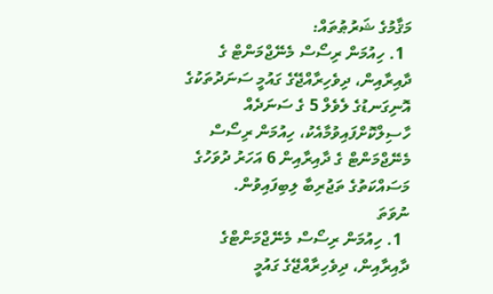މަޤާމުގެ ޝަރުޠުތައް:
  1. ހިއުމަން ރިސޯސް މެނޭޖްމަންޓް ގެ ދާއިރާއިން، ދިވެހިރާއްޖޭގެ ގައުމީ ސަނަދުތަކުގެ އޮނިގަނޑުގެ ލެވެލް 5 ގެ ސަނަދެއް ހާސިލްކޮށްފައިވުމާއެކު، ހިއުމަން ރިސޯސް މެނޭޖްމަންޓް ގެ ދާއިރާއިން 6 އަހަރު ދުވަހުގެ މަސައްކަތުގެ ތަޖުރިބާ ލިބިފައިވުން.
ނުވަތަ
  1. ހިއުމަން ރިސޯސް މެނޭޖްމަންޓްގެ ދާއިރާއިން، ދިވެހިރާއްޖޭގެ ގައުމީ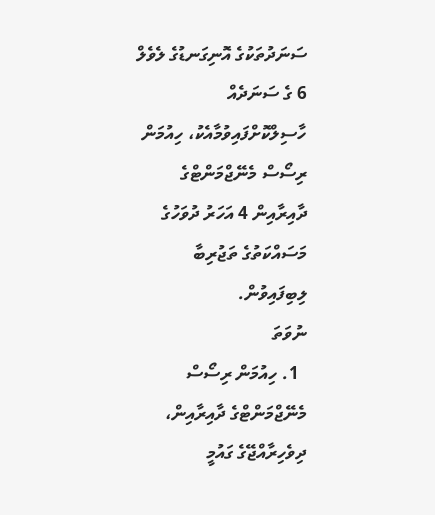ސަނަދުތަކުގެ އޮނިގަނޑުގެ ލެވެލް 6 ގެ ސަނަދެއް ހާސިލްކޮށްފައިވުމާއެކު، ހިއުމަން ރިސޯސް މެނޭޖްމަންޓްގެ ދާއިރާއިން 4 އަހަރު ދުވަހުގެ މަސައްކަތުގެ ތަޖުރިބާ ލިބިފައިވުން.
ނުވަތަ
  1. ހިއުމަން ރިސޯސް މެނޭޖްމަންޓްގެ ދާއިރާއިން، ދިވެހިރާއްޖޭގެ ގައުމީ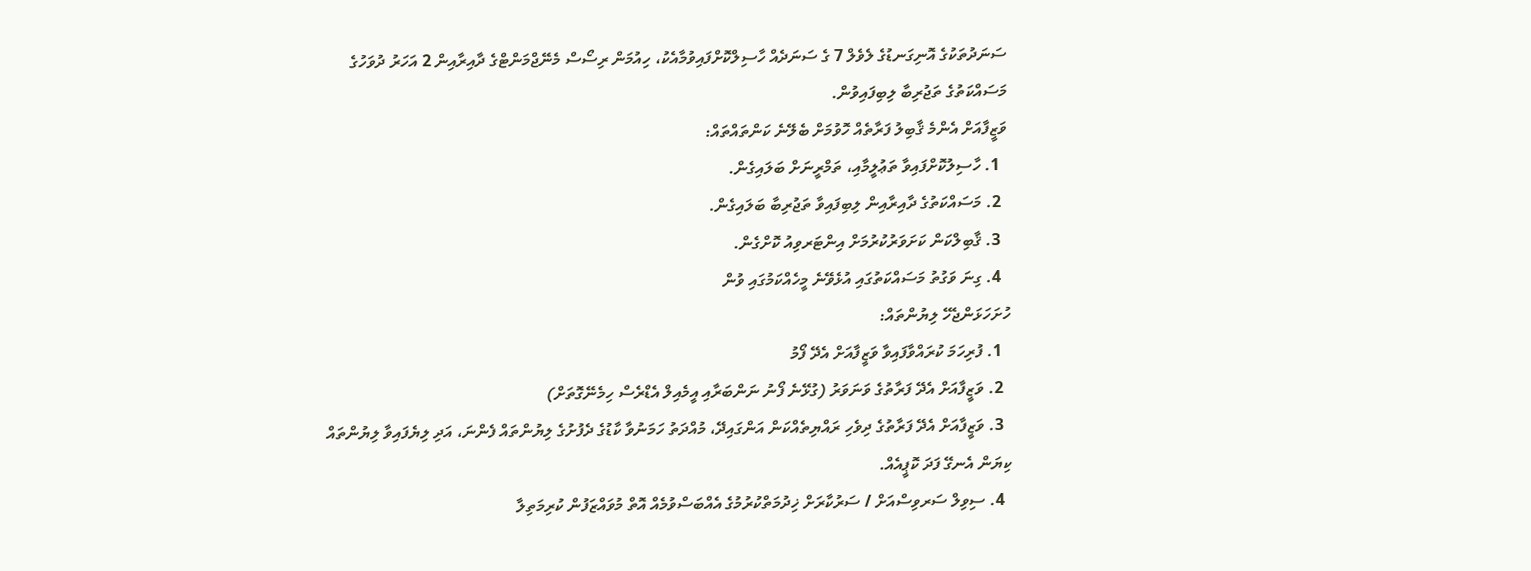ސަނަދުތަކުގެ އޮނިގަނޑުގެ ލެވެލް 7 ގެ ސަނަދެއް ހާސިލްކޮށްފައިވުމާއެކު، ހިއުމަން ރިސޯސް މެނޭޖްމަންޓްގެ ދާއިރާއިން 2 އަހަރު ދުވަހުގެ މަސައްކަތުގެ ތަޖުރިބާ ލިބިފައިވުން.
ވަޒީފާއަށް އެންމެ ޤާބިލު ފަރާތެއް ހޮވުމަށް ބެލޭނެ ކަންތައްތައް:
  1. ހާސިލުކޮށްފައިވާ ތަޢުލީމާއި، ތަމްރީނަށް ބަލައިގެން.
  2. މަސައްކަތުގެ ދާއިރާއިން ލިބިފައިވާ ތަޖުރިބާ ބަލައިގެން.
  3. ޤާބިލްކަން ކަށަވަރުކުރުމަށް އިންޓަރވިއު ކޮށްގެން.
  4. ގިނަ ވަގުތު މަސައްކަތުގައި އުޅެވޭނެ މީހެއްކަމުގައި ވުން
ހުށަހަޅަންޖެހޭ ލިޔުންތައް:
  1. ފުރިހަމަ ކުރައްވާފައިވާ ވަޒީފާއަށް އެދޭ ފޯމު
  2. ވަޒީފާއަށް އެދޭ ފަރާތުގެ ވަނަވަރު (ގުޅޭނެ ފޯނު ނަންބަރާއި އީމެއިލް އެޑްރެސް ހިމެނޭގޮތަށް)
  3. ވަޒީފާއަށް އެދޭ ފަރާތުގެ ދިވެހި ރައްޔިތެއްކަން އަންގައިދޭ، މުއްދަތު ހަމަނުވާ ކާޑުގެ ދެފުށުގެ ލިޔުންތައް ފެންނަ، އަދި ލިޔެފައިވާ ލިޔުންތައް ކިޔަން އެނގޭ ފަދަ ކޮޕީއެއް.
  4. ސިވިލް ސަރވިސްއަށް / ސަރުކާރަށް ޚިދުމަތްކުރުމުގެ އެއްބަސްވުމެއް އޮތް މުވައްޒަފުން ކުރިމަތިލާ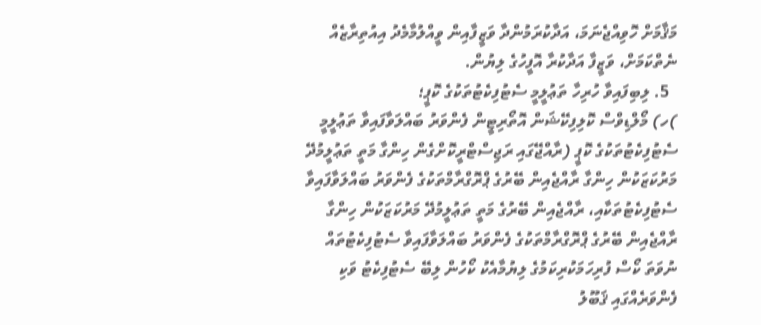މަޤާމަށް ހޮވިއްޖެނަމަ، އަދާކުރަމުންދާ ވަޒީފާއިން ވީއްލުމާމެދު އިއުތިރާޒެއް ނެތްކަމަށް، ވަޒީފާ އަދާކުރާ އޮފީހުގެ ލިޔުން.
  5. ލިބިފައިވާ ހުރިހާ ތަޢުލީމީ ސެޓުފިކެޓުތަކުގެ ކޮޕީ؛
)ހ) މޯލްޑިވްސް ކޮލިފިކޭޝަން އޮތޯރިޓީން ފެންވަރު ބައްލަވާފައިވާ ތަޢުލީމީ ސެޓުފިކެޓުތަކުގެ ކޮޕީ (ރާއްޖޭގައި ރަޖިސްޓްރީކޮށްގެން ހިންގާ މަތީ ތަޢުލީމުދޭ މަރުކަޒަކުން ހިންގާ ރާއްޖެއިން ބޭރުގެ ޕްރޮގްރާމްތަކުގެ ފެންވަރު ބައްލަވާފައިވާ ސެޓުފިކެޓުތަކާއި، ރާއްޖެއިން ބޭރުގެ މަތީ ތަޢުލީމުދޭ މަރުކަޒަކުން ހިންގާ ރާއްޖެއިން ބޭރުގެ ޕްރޮގްރާމްތަކުގެ ފެންވަރު ބައްލަވާފައިވާ ސެޓުފިކެޓުތައް ނުވަތަ ކޯސް ފުރިހަމަކުރިކަމުގެ ލިޔުމާއެކު ކޯހުން ލިބޭ ސެޓުފިކެޓު ވަކި ފެންވަރެއްގައި ޤަބޫލު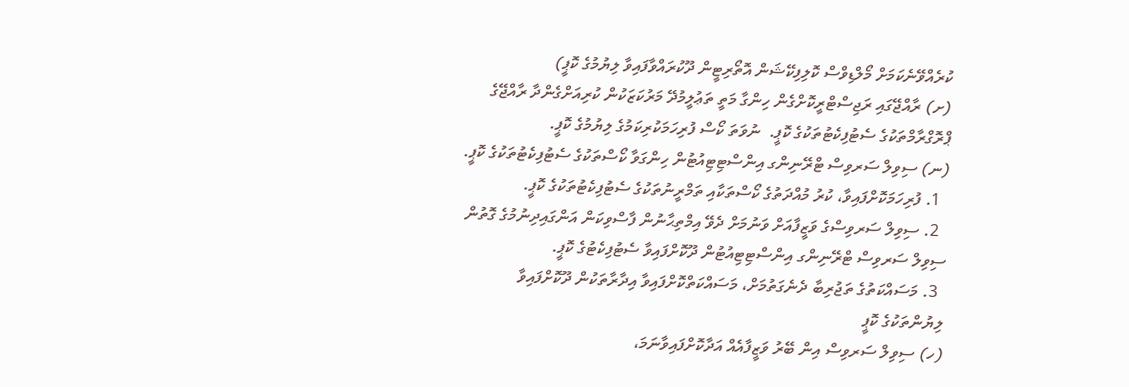ކުރެއްވޭނެކަމަށް މޯލްޑިވްސް ކޮލިފިކޭޝަން އޮތޯރިޓީން ދޫކުރައްވާފައިވާ ލިޔުމުގެ ކޮޕީ)
(ށ) ރާއްޖޭގައި ރަޖިސްޓްރީކޮށްގެން ހިންގާ މަތީ ތަޢުލީމުދޭ މަރުކަޒަކުން ކުރިއަށްގެންދާ ރާއްޖޭގެ ޕްރޮގްރާމްތަކުގެ ސެޓުފިކެޓުތަކުގެ ކޮޕީ.  ނުވަތަ ކޯސް ފުރިހަމަކުރިކަމުގެ ލިޔުމުގެ ކޮޕީ.
(ނ) ސިވިލް ސަރވިސް ޓްރޭނިންގ އިންސްޓިޓިއުޓުން ހިންގަވާ ކޯސްތަކުގެ ސެޓުފިކެޓުތަކުގެ ކޮޕީ.
  1. ފުރިހަމަކޮށްފައިވާ، ކުރު މުއްދަތުގެ ކޯސްތަކާއި ތަމްރީނުތަކުގެ ސެޓުފިކެޓުތަކުގެ ކޮޕީ.
  2. ސިވިލް ސަރވިސްގެ ވަޒީފާއަށް ވަނުމަށް ދެވޭ އިމްތިޙާނުން ފާސްވިކަން އަންގައިދިނުމުގެ ގޮތުން ސިވިލް ސަރވިސް ޓްރޭނިންގ އިންސްޓިޓިއުޓުން ދޫކޮށްފައިވާ ސެޓުފިކެޓުގެ ކޮޕީ.
  3. މަސައްކަތުގެ ތަޖުރިބާ ދެނެގަތުމަށް، މަސައްކަތްކޮށްފައިވާ އިދާރާތަކުން ދޫކޮށްފައިވާ ލިޔުންތަކުގެ ކޮޕީ
(ހ) ސިވިލް ސަރވިސް އިން ބޭރު ވަޒީފާއެއް އަދާކޮށްފައިވާނަމަ،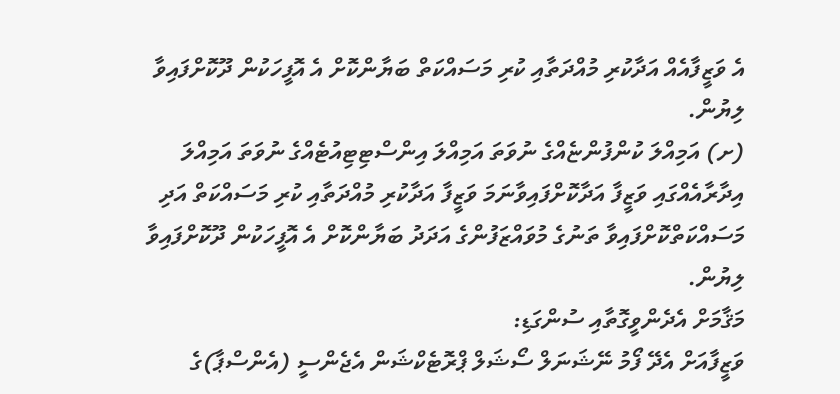އެ ވަޒީފާއެއް އަދާކުރި މުއްދަތާއި ކުރި މަސައްކަތް ބަޔާންކޮށް އެ އޮފީހަކުން ދޫކޮށްފައިވާ ލިޔުން.
(ށ) އަމިއްލަ ކުންފުންޏެއްގެ ނުވަތަ އަމިއްލަ އިންސްޓިޓިއުޓެއްގެ ނުވަތަ އަމިއްލަ އިދާރާއެއްގައި ވަޒީފާ އަދާކޮށްފައިވާނަމަ ވަޒީފާ އަދާކުރި މުއްދަތާއި ކުރި މަސައްކަތް އަދި މަސައްކަތްކޮށްފައިވާ ތަނުގެ މުވައްޒަފުންގެ އަދަދު ބަޔާންކޮށް އެ އޮފީހަކުން ދޫކޮށްފައިވާ ލިޔުން.
މަޤާމަށް އެދެންވީގޮތާއި ސުންގަޑި:
ވަޒީފާއަށް އެދޭ ފޯމު ނޭޝަނަލް ސޯޝަލް ޕްރޮޓެކްޝަން އެޖެންސީ (އެންސްޕާ)ގެ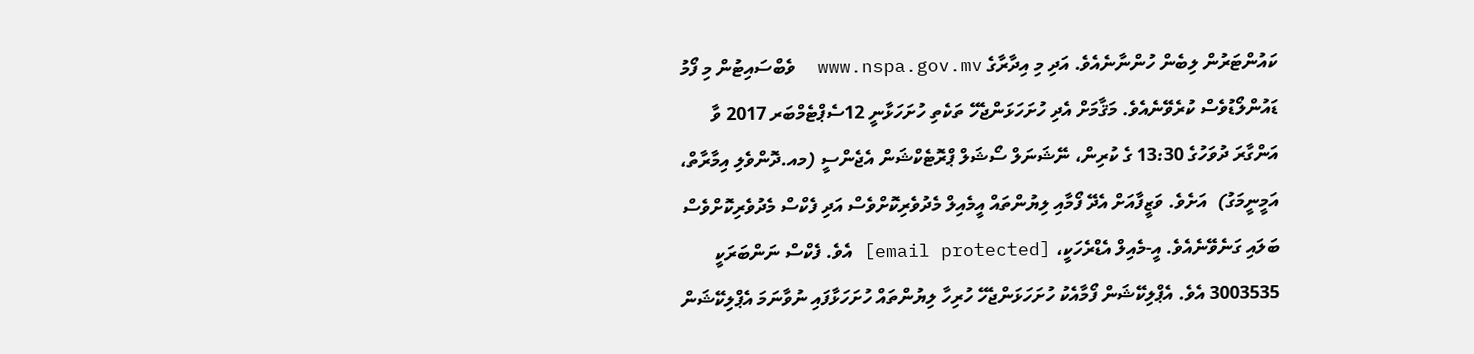ކައުންޓަރުން ލިބެން ހުންނާނެއެވެ. އަދި މި އިދާރާގެ www.nspa.gov.mv  ވެބްސައިޓުން މި ފޯމު ޑައުންލޯޑުވެސް ކުރެވޭނެއެވެ. މަޤާމަށް އެދި ހުށަހަޅަންޖެހޭ ތަކެތި ހުށަހަޅާނީ 12ސެޕްޓެމްބަރ 2017 ވާ އަންގާރަ ދުވަހުގެ 13:30 ގެ ކުރިން، ނޭޝަނަލް ސޯޝަލް ޕްރޮޓެކްޝަން އެޖެންސީ (މއ.ދޮންވެލި އިމާރާތް، އަމީނީމަގު)  އަށެވެ. ވަޒީފާއަށް އެދޭ ފޯމާއި ލިޔުންތައް އީމެއިލް މެދުވެރިކޮށްވެސް އަދި ފެކްސް މެދުވެރިކޮށްވެސް  ބަލައި ގަނެވޭނެއެވެ. އީ-މެއިލް އެޑްރެހަކީ، [email protected] އެވެ. ފެކްސް ނަންބަރަކީ 3003535 އެވެ. އެޕްލިކޭޝަން ފޯމާއެކު ހުށަހަޅަންޖެހޭ ހުރިހާ ލިޔުންތައް ހުށަހަޅާފައި ނުވާނަމަ އެޕްލިކޭޝަން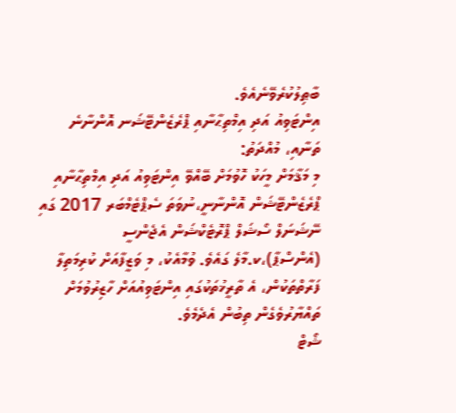ބާޠިލުކުރެވޭނެއެވެ.
އިންޓަވިއު އަދި އިމްތިޙާނާއި ޕްރެޒެންޓޭޝަނ އޮންނާނެ ތަނާއި، މުއްދަތު:
މި މަޤާމަށް މީހަކު ހޮވުމަށް ބޭއްވޭ އިންޓަވިއު އަދި އިމްތިޙާނާއި ޕްރެޒެންޓޭޝަން އޮންނާނީ،ނުވަތަ ސެޕްޓެމްބަރ 2017 ގައި  ނޭޝަނަލް ސޯޝަލް ޕްރޮޓެކްޝަން އެޖެންސީ (އެންސްޕާ)،ކ.މާލެ ގައެވެ. ވުމާއެކު، މި ވަޒީފާއަށް ކުރިމަތިލާ ފަރާތްތަކުން، އެ ތާރީޚުތަކުގައި އިންޓަވިއުއަށް ހާޒިރުވުމަށް ތައްޔާރުވެގެން ތިބުން އެދެމެވެ.
ޝޯޓް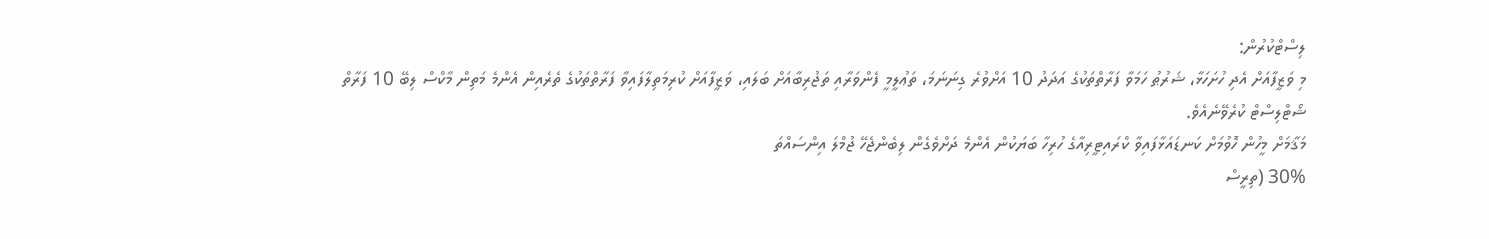ލިސްޓްކުރުން:
މި ވަޒީފާއަށް އެދި ހުށަހަޅާ، ޝަރުޠު ހަމަވާ ފަރާތްތަކުގެ އަދަދު 10 އަށްވުރެ ގިނަނަމަ، ތަޢުލީމީ ފެންވަރާއި ތަޖުރިބާއަށް ބަލައި، ވަޒީފާއަށް ކުރިމަތިލާފައިވާ ފަރާތްތަކުގެ ތެރެއިން އެންމެ މަތިން މާކްސް ލިބޭ 10 ފަރާތް ޝޯޓްލިސްޓް ކުރެވޭނެއެވެ.
މަޤާމަށް މީހުން ހޮވުމަށް ކަނޑައަޅާފައިވާ ކްރައިޓީރިއާގެ ހުރިހާ ބަޔަކުން އެންމެ ދަށްވެގެން ލިބެންޖެހޭ ޖުމްލަ އިންސައްތަ
30% (ތިރީސް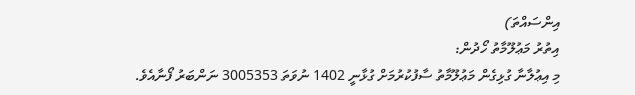އިންސައްތަ)
އިތުރު މަޢުލޫމާތު ހޯދުން:
މި އިޢުލާނާ ގުޅިގެން މަޢުލޫމާތު ސާފުކުރުމަށް ގުޅާނީ 1402 ނުވަތަ 3005353 ނަންބަރު ފޯނާއެވެ.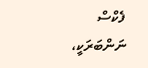ފެކްސް ނަންބަރަކީ،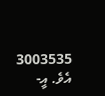3003535 އެވެ. އީ-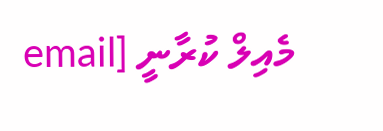މެއިލް ކުރާނީ [email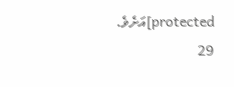protected]އަށެވެ.
29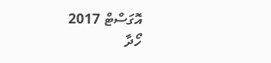އޮގަސްޓް 2017
ހޯދާ